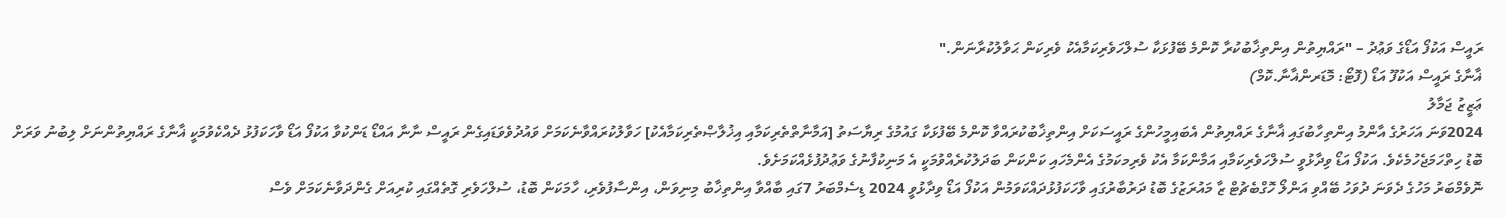ރައީސް އަކުފޯ އަޑޯގެ ވަޢުދު – "ރައްޔިތުން އިންތިޚާބުކުރާ ކޮންމެ ބޭފުޅަކާ ސުލްހަވެރިކަމާއެކު ވެރިކަން ޙަވާލުކުރާނަން."
ޣާނާގެ ރައީސް އަކުފޫ އަޑޯ (ފޮޓޯ: މޮޑަރންޣާނާ.ކޮމް)
ޢަޒީޒު ޖަމާލު
2024ވަނަ އަހަރުގެ އާންމު އިންތިހާބުގައި ޣާނާގެ ރައްޔިތުން އެބައިމީހުންގެ ރައީސަކަށް އިންތިޚާބުކުރައްވާ ކޮންމެ ބޭފުޅަކާ ގައުމުގެ ރިޔާސަތު [އަމާނާތްތެރިކަމާއި އިޚުލާޞްތެރިކަމާއެކު] ހަވާލުކުރައްވާނެކަމަށް ވައުދުވެވަޑައިގެން ރައީސް ނާނާ އައްޑޯ ޑަންކުވާ އަކުފޯ އަޑޯ ވާހަކަފުޅު ދެއްކެވުމަކީ ޣާނާގެ ރައްޔިތުންނަށް ލިބުނު ވަރަށް ބޮޑު ހިތްހަމަޖެހުމެކެވެ. އަކުފޯ އަޑޯ ވިދާޅުވީ ސުލްހަވެރިކަމާއި އަމާންކަމާ އެކު ވެރިމކަމުގެ އެންމެހައި ކަންކަން ބަދަލުކުރެއްވުމަކީ އެ މަނިކުފާނުގެ ވަޢުދުފުޅެއްކަމަށެވެ.
ނޮވެމްބަރު މަހުގެ ދެވަނަ ދުވަހު ބޭއްވި އަންލޯ ހޮގްބެޗުޓް ޒާ މައުރަޒުގެ ބޮޑު ދަރުބާރުގައި ވާހަކަފުޅުދައްކަވަމުން އަކުފޯ އަޑޯ ވިދާޅުވީ 2024 ޑިސެމްބަރު 7ގައި ބާއްވާ އިންތިޚާބު މިނިވަން، އިންސާފުވެރި، ހާމަކަން ބޮޑު، ސުލްހަވެރި ގޮތެއްގައި ކުރިއަށް ގެންދަވާނެކަމަށް ވެސް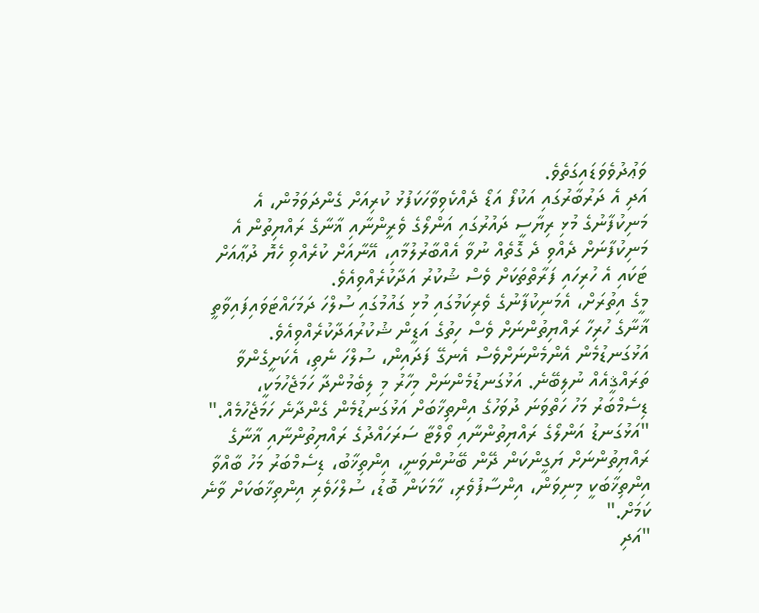ވަޢުދުވެވަޑައިގަތެވެ.
އަދި އެ ދަރުބާރުގައި އަކުފޯ އަޑޯ ދެއްކެވިވާހަކަފުޅު ކުރިއަށް ގެންދަވަމުން، އެ މަނިކުފާނުގެ މުޅި ރިޔާސީ ދައުރުގައި އަންލޯގެ ވެރީންނާއި ޣާނާގެ ރައްޔިތުން އެ މަނިކުފާނަށް ދެއްވި ދެ ގޮތެއް ނުވާ އެއްބާރުލުމާއި، އޭނާއަށް ކުރެއްވި ހެޔޮ ދުޢާއަށް ޓަކައި އެ ހުރިހައި ފަރާތްތަކަށް ވެސް ޝުކުރު އަދާކުރެއްވިއެވެ.
މީގެ އިތުރަށް، އެމަނިކުފާނުގެ ވެރިކަމުގައި މުޅި ގައުމުގައި ސުލްހަ ދަމަހައްޓަވައިފައިވާތީ ޣާނާގެ ހުރިހާ ރައްޔިތުންނަށް ވެސް ހިތުގެ އަޑީން ޝުކުރުއަދާކުރެއްވިއެވެ.
އަޅުގަނޑުމެން އެންމެންނަށްވެސް އެނގޭ ފަދައިން، ސުލްހަ ނެތި، އެކަށީގެންވާ ތަރައްޤީއެއް ނުލިބޭނެ. އަޅުގަނޑުމެންނަށް މިހާރު މި ލިބެމުންދާ ހަމަޖެހުމަކީ، ޑިސެމްބަރު މަހު ހަތްވަނަ ދުވަހުގެ އިންތިޚާބަށް އަޅުގަނޑުމެން ގެންދާނެ ހަމަޖެހުމެއް."
"އަޅުގަނޑު އަންލޯގެ ރައްޔިތުންނާއި ވޯލްޓާ ސަރަހައްދުގެ ރައްޔިތުންނާއި ޣާނާގެ ރައްޔިތުންނަށް ޔަގީންކަން ދޭން ބޭނުންވަނީ، އިންތިޚާބު، ޑިސެމްބަރު މަހު ބާއްވާ އިންތިޚާބަކީ މިނިވަން، އިންސާފުވެރި، ހާމަކަން ބޮޑު، ސުލްހަވެރި އިންތިޚާބަކަށް ވާނެ ކަމަށް."
"އަދި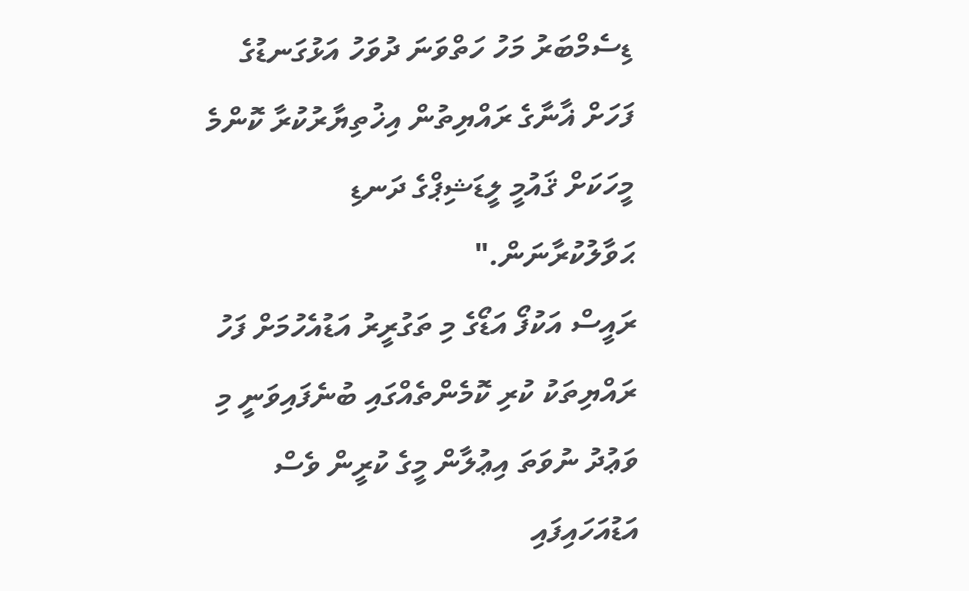ޑިސެމްބަރު މަހު ހަތްވަނަ ދުވަހު އަޅުގަނޑުގެ ފަހަށް ޣާނާގެ ރައްޔިތުން އިޚުތިޔާރުކުރާ ކޮންމެ މީހަކަށް ޤައުމީ ލީޑަޝިޕްގެ ދަނޑި ޙަވާލުކުރާނަން."
ރައީސް އަކުފޯ އަޑޯގެ މި ތަގުރީރު އަޑުއެހުމަށް ފަހު ރައްޔިތަކު ކުރި ކޮމެންތެއްގައި ބުނެފައިވަނީ މި ވަޢުދު ނުވަތަ އިޢުލާން މީގެ ކުރީން ވެސް އަޑުއަހައިފައި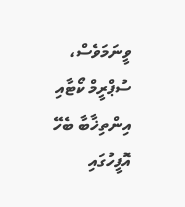ވީނަމަވެސް، ސުޕްރީމް ކޯޓާއި އިންތިޚާބާ ބެހޭ އޮފީހުގައި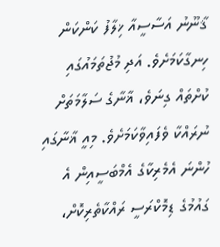ޤާނޫނު އަސާސީއާ ޚިލާފު ކަންކަން ހިނގާކަމަށެވެ. އަދި މުޖުތަމައުގައި ކުށްތައް ގިނަވެ، ޣާނާގެ ސަލާމަތަށް ނުރައްކާ ވެފައިވާކަމަށެވެ. މިއީ ޣާނާގައި ހުންނަ އެމެރިކާގެ އެމްބަސީއިން އެ ގައުމުގެ ޑިމޮކްރަސީ ރައްކާތެރިކޮށް،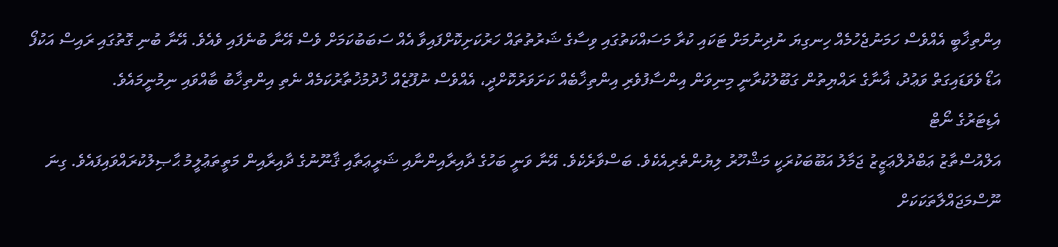އިންތިޚާބީ އެއްވެސް ހަމަނުޖެހުމެއް ހިނގިޔަ ނުދިނުމަށް ޓަކައި ކުރާ މަސައްކަތުގައި ވިސާގެ ޝަރުތުތައް ހަރުކަށިކޮށްފައިވާ އެއް ސަބަބުކަމަށް ވެސް އޭނާ ބުނެފައި ވެއެވެ. އޭނާ ބުނި ގޮތުގައި ރައިސް އަކުފޯ އަޑޯ ވެވަޑައިގަތް ވަޢުދު، ޣާނާގެ ރައްޔިތުން ގަބޫލުކުރާނީ މިނިވަން އިންސާފުވެރި އިންތިޚާބެއް ކަށަވަރުކޮށްދީ، އެއްވެސް ނުފޫޒެއް ޚުދުމުޚުތާރުކަމެއް ނެތި އިންތިޚާބު ބާއްވައި ނިމުނީމައެވެ.
އެޑިޓަރުގެ ނޯޓް
އަލްއުސްތާޒު ޢަބްދުލްޢަޒީޒު ޖަމާލު އަބޫބަކުރަކީ މަޝްހޫރު ލިޔުންތެރިއެކެވެ. ބަސްވާރެކެވެ. އޭނާ ވަނީ ބަހުގެ ދާއިރާއިންނާއި ޝަރީޢަތާއި ޤާނޫނުގެ ދާއިރާއިން މަތީތަޢުލީމު ޙާޞިލުކުރައްވައިފައެވެ. ގިނަ ނޫސްމަޖައްލާތަކަކަށް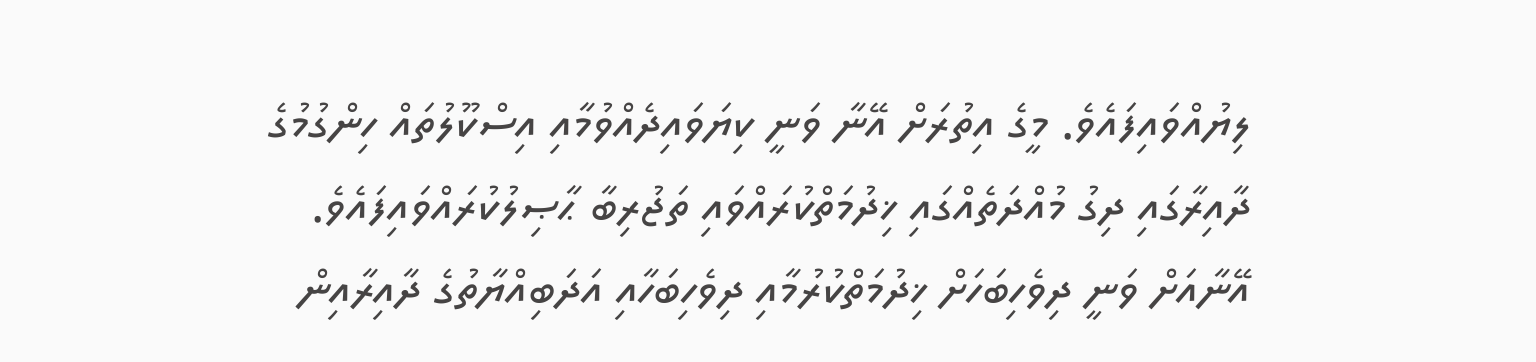ލިޔުއްވައިފައެވެ. މީގެ އިތުރަށް އޭނާ ވަނީ ކިޔަވައިދެއްވުމާއި އިސްކޫލުތައް ހިންގުމުގެ ދާއިރާގައި ދިގު މުއްދަތެއްގައި ޚިދުމަތްކުރައްވައި ތަޖުރިބާ ޙާޞިލުކުރައްވައިފައެވެ. އޭނާއަށް ވަނީ ދިވެހިބަހަށް ޚިދުމަތްކުރުމާއި ދިވެހިބަހާއި އަދަބިއްޔާތުގެ ދާއިރާއިން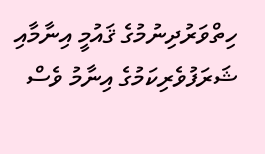ހިތްވަރުދިނުމުގެ ޤައުމީ އިނާމާއި ޝަރަފުވެރިކަމުގެ އިނާމު ވެސް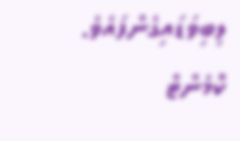ލިބިވަޑައިގެންފައެވެ.
ކޮމެންޓް